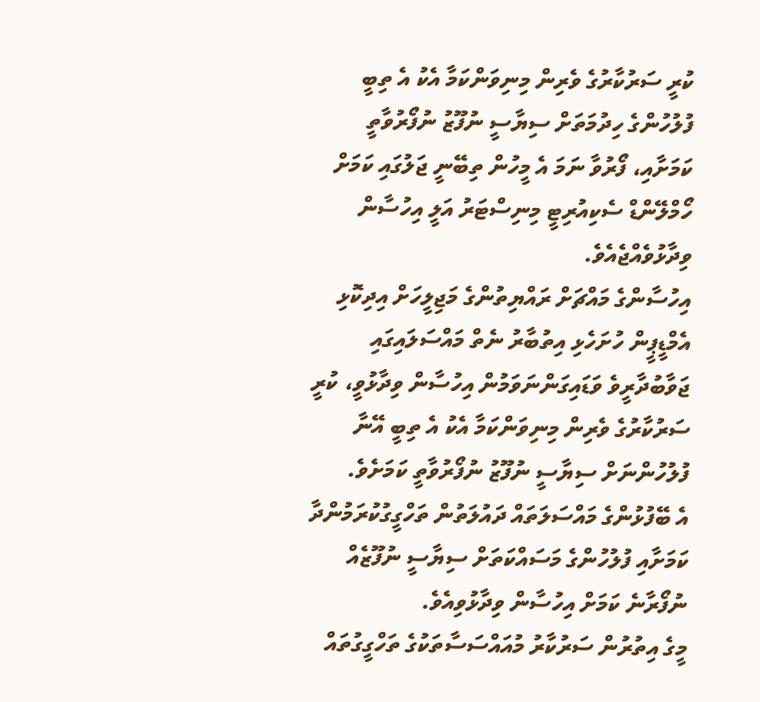ކުރީ ސަރުކާރުގެ ވެރިން މިނިވަންކަމާ އެކު އެ ތިބީ ފުލުހުންގެ ހިދުމަތަށް ސިޔާސީ ނުފޫޒު ނުފޯރުވާތީ ކަމަށާއި، ފޯރުވާ ނަމަ އެ މީހުން ތިބޭނީ ޖަލުގައި ކަމަށް ހޯމްލޭންޑް ސެކިއުރިޓީ މިނިސްޓަރު އަލީ އިހުސާން ވިދާޅުވެއްޖެއެވެ.
އިހުސާންގެ މައްޗަށް ރައްޔިތުންގެ މަޖިލީހަށް އިދިކޮޅި އެމްޑީޕީން ހުށަހެޅި އިތުބާރު ނެތް މައްސަލައިގައި ޖަވާބުދާރީވެ ވަޑައިގަންނަވަމުން އިހުސާން ވިދާޅުވީ، ކުރީ ސަރުކާރުގެ ވެރިން މިނިވަންކަމާ އެކު އެ ތިބީ އޭނާ ފުލުހުންނަށް ސިޔާސީ ނުފޫޒު ނުފޯރުވާތީ ކަމަށެވެ.
އެ ބޭފުޅުންގެ މައްސަލަތައް ދައުލަތުން ތަހްގީގުކުރަމުންދާ ކަމަށާއި ފުލުހުންގެ މަސައްކަތަށް ސިޔާސީ ނުފޫޒެއް ނުފޯރާނެ ކަމަށް އިހުސާން ވިދާޅުވިއެވެ.
މީގެ އިތުރުން ސަރުކާރު މުއައްސަސާތަކުގެ ތަހްގީގުތައް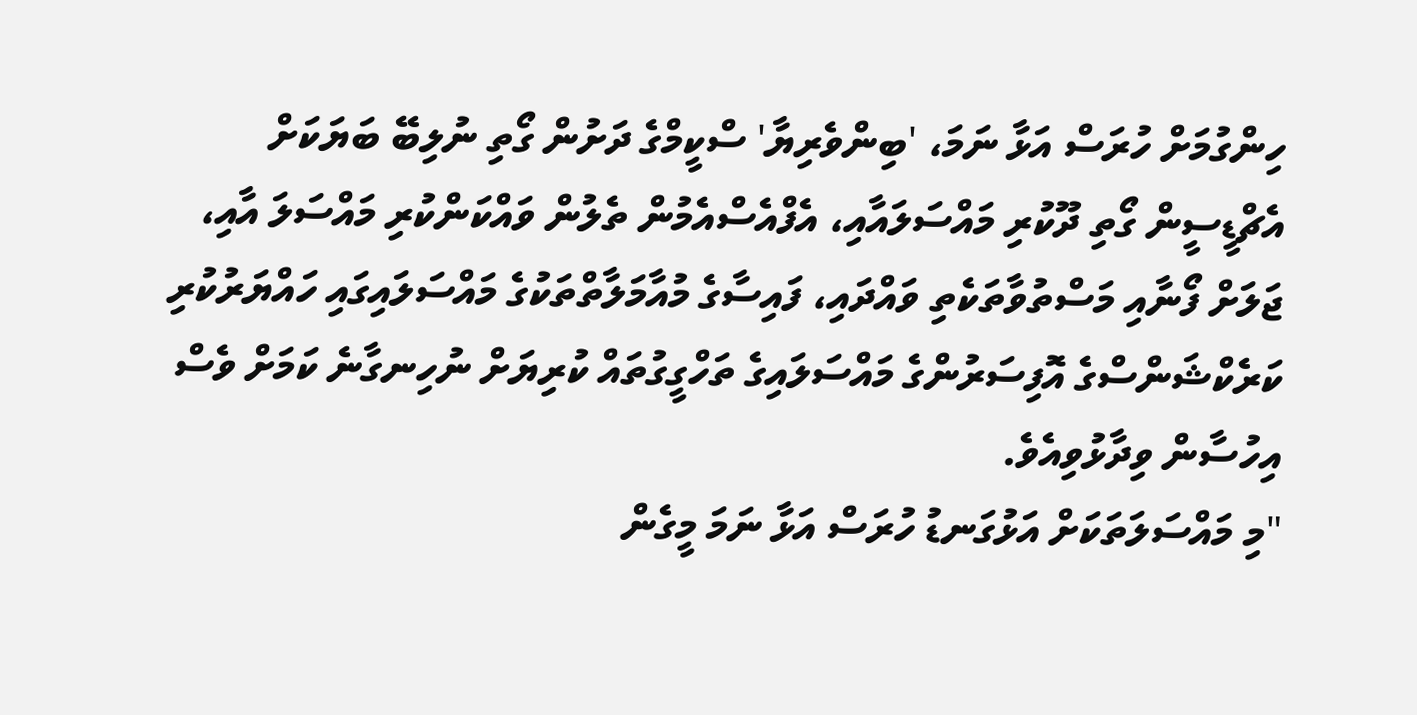ހިންގުމަށް ހުރަސް އަޅާ ނަމަ، 'ބިންވެރިޔާ' ސްކީމްގެ ދަށުން ގޯތި ނުލިބޭ ބަޔަކަށް އެޗްޑީސީން ގޯތި ދޫކުރި މައްސަލައާއި، އެފްއެސްއެމުން ތެލުން ވައްކަންކުރި މައްސަލަ އާއި، ޖަލަށް ފޯނާއި މަސްތުވާތަކެތި ވައްދައި، ފައިސާގެ މުއާމަލާތްތަކުގެ މައްސަލައިގައި ހައްޔަރުކުރި ކަރެކްޝަންސްގެ އޮފިސަރުންގެ މައްސަލައިގެ ތަހްގީގުތައް ކުރިޔަށް ނުހިނގާނެ ކަމަށް ވެސް އިހުސާން ވިދާޅުވިއެވެ.
"މި މައްސަލަތަކަށް އަޅުގަނޑު ހުރަސް އަޅާ ނަމަ މީގެން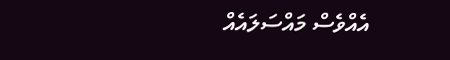އެއްވެސް މައްސަލައެއް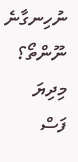ނުހިނގާނެ ނޫންތޯ؟ މިދިޔަ ފަސް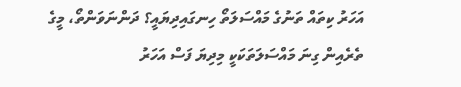އަހަރު ކިތައް ތަނުގެ މައްސަލަތޯ ހިނގައިދިޔައީ؟ ދަންނަވަންތޯ، މީގެ ތެރެއިން ގިނަ މައްސަލަތަކަކީ މިދިޔަ ފަސް އަހަރު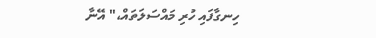ހިނގާފައި ހުރި މައްސަލަތައް،" އޭނާ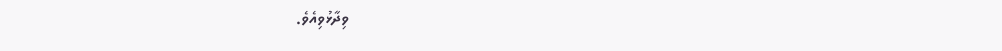ވިދާޅުވިއެވެ.